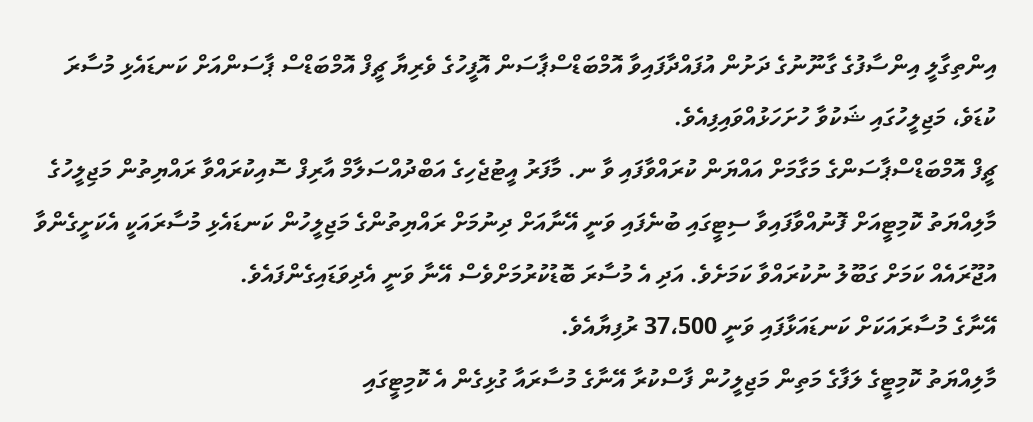އިންތިގާލީ އިންސާފުގެ ގާނޫނުގެ ދަށުން އުފައްދާފައިވާ އޮމްބަޑްސްޕާސަން އޮފީހުގެ ވެރިޔާ ޗީފް އޮމްބަޑްސް ޕާސަންއަށް ކަނޑައެޅި މުސާރަ ކުޑަވެ، މަޖިލީހުގައި ޝަކުވާ ހުށަހަޅުއްވައިފިއެވެ.
ޗީފް އޮމްބަޑްސްޕާސަންގެ މަގާމަށް އައްޔަން ކުރައްވާފައި ވާ ނ. މާފަރު އީޓުޖެހިގެ އަބްދުއްސަލާމް އާރިފް ސޮއިކުރައްވާ ރައްޔިތުން މަޖިލީހުގެ މާލިއްޔަތު ކޮމިޓީއަށް ފޮނުއްވާފައިވާ ސިޓީގައި ބުނެފައި ވަނީ އޭނާއަށް ދިނުމަށް ރައްޔިތުންގެ މަޖިލީހުން ކަނޑައެޅި މުސާރައަކީ އެކަށީގެންވާ އުޖޫރައެއް ކަމަށް ގަބޫލު ނުކުރައްވާ ކަމަށެވެ. އަދި އެ މުސާރަ ބޮޑުކުރުމަށްވެސް އޭނާ ވަނީ އެދިވަޑައިގެންފައެވެ.
އޭނާގެ މުސާރައަކަށް ކަނޑައަޅާފައި ވަނީ 37،500 ރުފިޔާއެވެ.
މާލިއްޔަތު ކޮމިޓީގެ ލަފާގެ މަތިން މަޖިލީހުން ފާސްކުރާ އޭނާގެ މުސާރައާ ގުޅިގެން އެ ކޮމިޓީގައި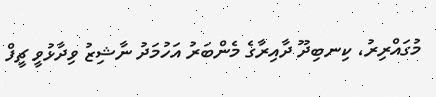މުގައްރިރު، ކިނބިދޫ ދާއިރާގެ މެންބަރު އަހުމަދު ނާޝިޒު ވިދާޅުވީ ޗީފް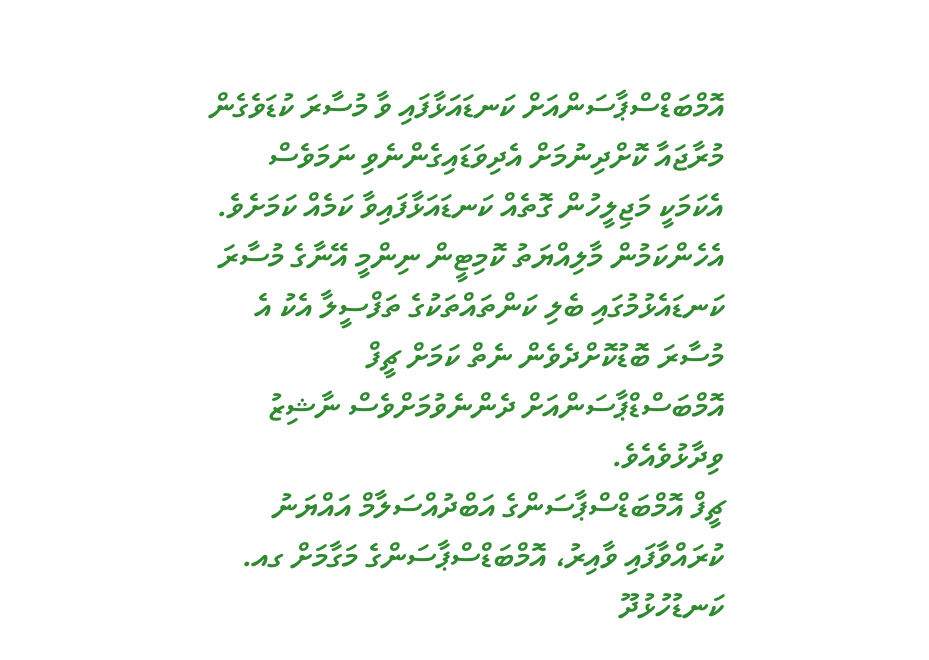އޮމްބަޑްސްޕާސަންއަށް ކަނޑައަޅާފައި ވާ މުސާރަ ކުޑަވެގެން މުރާޖައާ ކޮށްދިނުމަށް އެދިވަޑައިގެންނެވި ނަމަވެސް އެކަމަކީ މަޖިލީހުން ގޮތެއް ކަނޑައަޅާފައިވާ ކަމެއް ކަމަށެވެ. އެހެންކަމުން މާލިއްޔަތު ކޮމިޓީން ނިންމީ އޭނާގެ މުސާރަ ކަނޑައެޅުމުގައި ބެލި ކަންތައްތަކުގެ ތަފްސީލާ އެކު އެ މުސާރަ ބޮޑުކޮށްދެވެން ނެތް ކަމަށް ޗީފް އޮމްބަސްޑްޕާސަންއަށް ދެންނެވުމަށްވެސް ނާޝިޒު ވިދާޅުވެއެވެ.
ޗީފް އޮމްބަޑްސްޕާސަންގެ އަބްދުއްސަލާމް އައްޔަނު ކުރައްވާފައި ވާއިރު، އޮމްބަޑްސްޕާސަންގެ މަގާމަށް ގއ. ކަނޑުހުޅުދޫ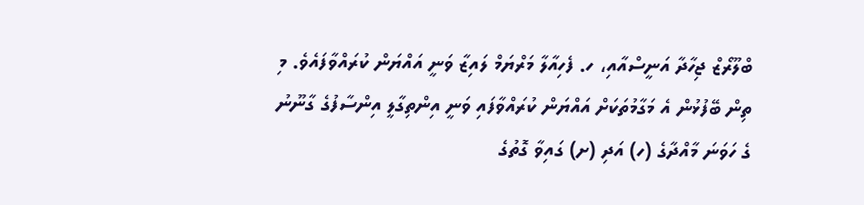ބްލޫރޯޒް ޖިހާދާ އަނީސްއާއި، ހ. ފެހިއާލާ މަރްޔަމް ލައިޒާ ވަނީ އައްޔަން ކުރައްވާފައެވެ. މި ތިން ބޭފުޅުން އެ މަގާމުތަކަށް އައްޔަން ކުރައްވާފައި ވަނީ އިންތިގާލީ އިންސާފުގެ ގާނޫނު ގެ ހަވަނަ މާއްދާގެ (ހ) އަދި (ށ) ގައިވާ ގޮތުގެ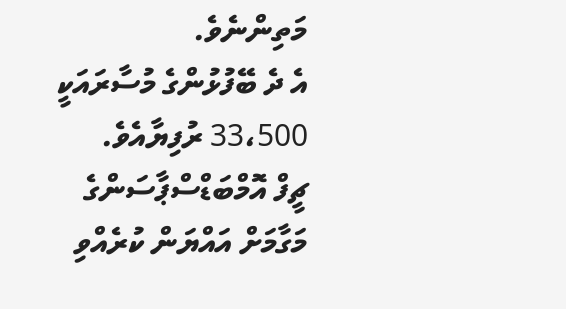މަތިންނެވެ.
އެ ދެ ބޭފުޅުންގެ މުސާރައަކީ 33،500 ރުފިޔާއެވެ.
ޗީފް އޮމްބަޑްސްޕާސަންގެ މަގާމަށް އައްޔަން ކުރެއްވި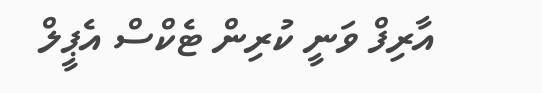އާރިފް ވަނީ ކުރިން ޓެކްސް އެޕީލް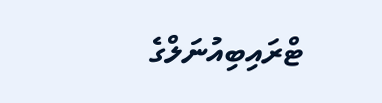ޓްރައިބިއުނަލްގެ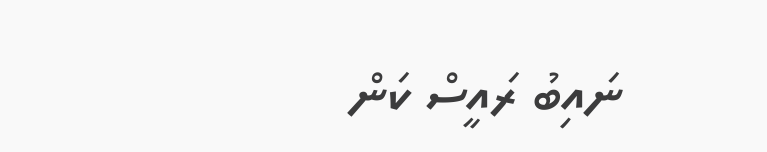ނައިބު ރައީސް ކަން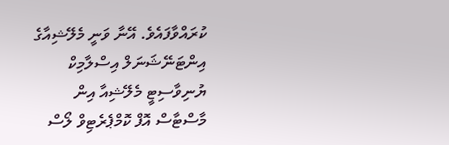ކުރައްވާފައެވެ. އޭނާ ވަނީ މެލޭޝިއާގެ އިންޓަނޭޝަނަލް އިސްލާމިކް ޔުނިވާސިޓީ މެލޭޝިއާ އިން މާސްޓާސް އޮފް ކޮމްޕެރެޓިވް ލޯސް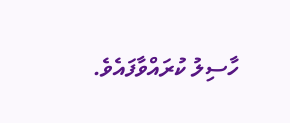ހާސިލު ކުރައްވާފައެވެ.